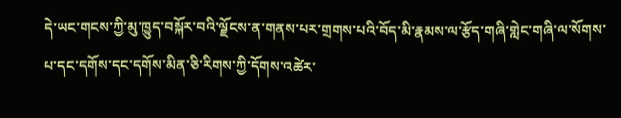དེ་ཡང་གངས་ཀྱི་མུ་ཁྱུད་བསྐོར་བའི་ལྗོངས་ན་གནས་པར་གྲགས་པའི་བོད་མི་རྣམས་ལ་རྩོད་གཞི་གླེང་གཞི་ལ་སོགས་པ་དང་དགོས་དང་དགོས་མིན་ཅི་རིགས་ཀྱི་དོགས་འཚེར་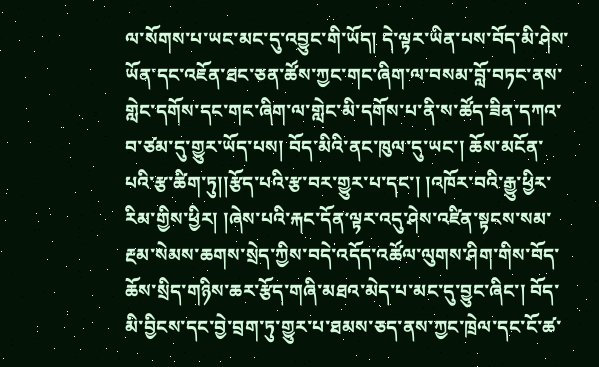ལ་སོགས་པ་ཡང་མང་དུ་འབྱུང་གི་ཡོད། དེ་ལྟར་ཡིན་པས་བོད་མི་ཤེས་ཡོན་དང་འཇོན་ཐང་ཅན་ཚོས་ཀྱང་གང་ཞིག་ལ་བསམ་བློ་བཏང་ནས་གླེང་དགོས་དང་གང་ཞིག་ལ་གླེང་མི་དགོས་པ་ནི་ས་ཚོད་ཟིན་དཀའ་བ་ཙམ་དུ་གྱུར་ཡོད་པས། བོད་མིའི་ནང་ཁུལ་དུ་ཡང་། ཆོས་མངོན་པའི་རྩ་ཚིག་ཏུ།།རྩོད་པའི་རྩ་བར་གྱུར་པ་དང་། །འཁོར་བའི་རྒྱུ་ཕྱིར་རིམ་གྱིས་ཕྱིར། །ཞེས་པའི་རྐང་དོན་ལྟར་འདུ་ཤེས་འཛིན་སྟངས་སམ་རྔམ་སེམས་ཆགས་སྲེད་ཀྱིས་བདེ་འདོད་འཚོལ་ལུགས་ཤིག་གིས་བོད་ཆོས་སྲིད་གཉིས་ཆར་རྩོད་གཞི་མཐའ་མེད་པ་མང་དུ་བྱུང་ཞིང་། བོད་མི་བྱིངས་དང་བྱེ་བྲག་ཏུ་གྱུར་པ་ཐམས་ཅད་ནས་ཀྱང་ཁྲེལ་དང་ངོ་ཚ་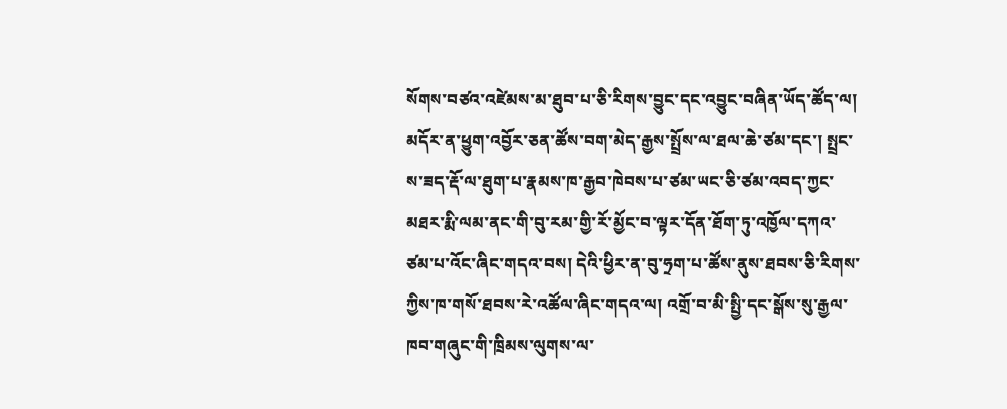སོགས་བཙའ་འཛེམས་མ་ཐུབ་པ་ཅི་རིགས་བྱུང་དང་འབྱུང་བཞིན་ཡོད་ཚོད་ལ། མདོར་ན་ཕྱུག་འབྱོར་ཅན་ཚོས་བག་མེད་རྒྱས་སྤྲོས་ལ་ཐལ་ཆེ་ཙམ་དང་། སྤྲང་ས་ཟད་རྡོ་ལ་ཐུག་པ་རྣམས་ཁ་རྒྱབ་ཁེབས་པ་ཙམ་ཡང་ཅི་ཙམ་འབད་ཀྱང་མཐར་རྨི་ལམ་ནང་གི་བུ་རམ་གྱི་རོ་མྱོང་བ་ལྟར་དོན་ཐོག་ཏུ་འཁྱོལ་དཀའ་ཙམ་པ་འོང་ཞིང་གདའ་བས། དེའི་ཕྱིར་ན་བུ་ཧྲག་པ་ཚོས་ནུས་ཐབས་ཅི་རིགས་ཀྱིས་ཁ་གསོ་ཐབས་རེ་འཚོལ་ཞིང་གདའ་ལ། འགྲོ་བ་མི་སྤྱི་དང་སྒོས་སུ་རྒྱལ་ཁབ་གཞུང་གི་ཁྲིམས་ལུགས་ལ་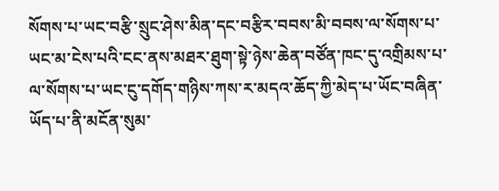སོགས་པ་ཡང་བརྩི་སྲུང་ཤེས་མིན་དང་བརྩིར་བབས་མི་བབས་ལ་སོགས་པ་ཡང་མ་ངེས་པའི་ངང་ནས་མཐར་ཐུག་སྟེ་ཉེས་ཆེན་བཙོན་ཁང་དུ་འགྲིམས་པ་ལ་སོགས་པ་ཡང་ངུ་དགོད་གཉིས་ཀས་ར་མདའ་ཆོད་ཀྱི་མེད་པ་ཡོང་བཞིན་ཡོད་པ་ནི་མངོན་སུམ་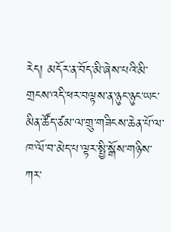རེད། མདོར་ན་བོད་མི་ཞེས་པའི་མི་གྲངས་འདི་ཕར་བལྟས་ན་ཉུང་ཉུང་ཡང་མིན་ཚོད་ཙམ་ལ་གྲུ་གཟིངས་ཆེན་པོ་ལ་ཁ་ལོ་བ་མེད་པ་ལྟར་སྤྱི་སྒོས་གཉིས་ཀར་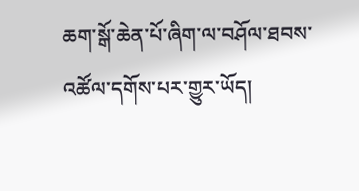ཆག་སྒོ་ཆེན་པོ་ཞིག་ལ་བཤོལ་ཐབས་འཚོལ་དགོས་པར་གྱུར་ཡོད།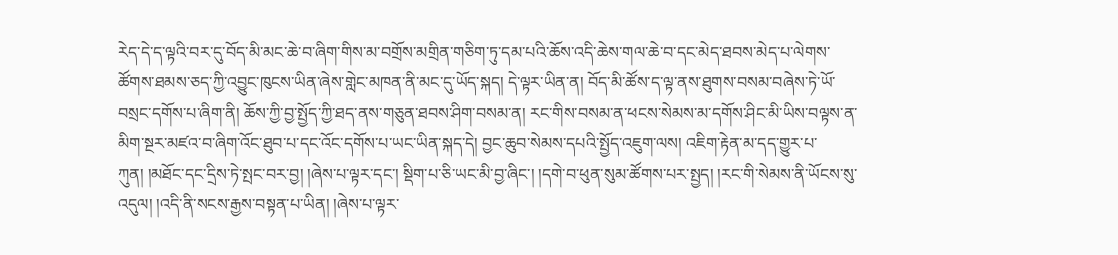རེད་དེ་ད་ལྟའི་བར་དུ་བོད་མི་མང་ཆེ་བ་ཞིག་གིས་མ་བགྲོས་མགྲིན་གཅིག་ཏུ་དམ་པའི་ཆོས་འདི་ཆེས་གལ་ཆེ་བ་དང་མེད་ཐབས་མེད་པ་ལེགས་ཚོགས་ཐམས་ཅད་ཀྱི་འབྱུང་ཁུངས་ཡིན་ཞེས་གླེང་མཁན་ནི་མང་དུ་ཡོད་སྐད། དེ་ལྟར་ཡིན་ན། བོད་མི་ཚོས་ད་ལྟ་ནས་ཐུགས་བསམ་བཞེས་ཏེ་ཡོ་བསྲང་དགོས་པ་ཞིག་ནི། ཆོས་ཀྱི་བྱ་སྤྱོད་ཀྱི་ཐད་ནས་གཅུན་ཐབས་ཤིག་བསམ་ན། རང་གིས་བསམ་ན་ཕངས་སེམས་མ་དགོས་ཤིང་མི་ཡིས་བལྟས་ན་མིག་སྔར་མཛའ་བ་ཞིག་འོང་ཐུབ་པ་དང་འོང་དགོས་པ་ཡང་ཡིན་སྐད་དེ། བྱང་ཆུབ་སེམས་དཔའི་སྤྱོད་འཇུག་ལས། འཇིག་རྟེན་མ་དད་གྱུར་པ་ཀུན། །མཐོང་དང་དྲིས་ཏེ་སྤང་བར་བྱ། །ཞེས་པ་ལྟར་དང་། སྡིག་པ་ཅི་ཡང་མི་བྱ་ཞིང་། །དགེ་བ་ཕུན་སུམ་ཚོགས་པར་སྤྱད། །རང་གི་སེམས་ནི་ཡོངས་སུ་འདུལ། །འདི་ནི་སངས་རྒྱས་བསྟན་པ་ཡིན། །ཞེས་པ་ལྟར་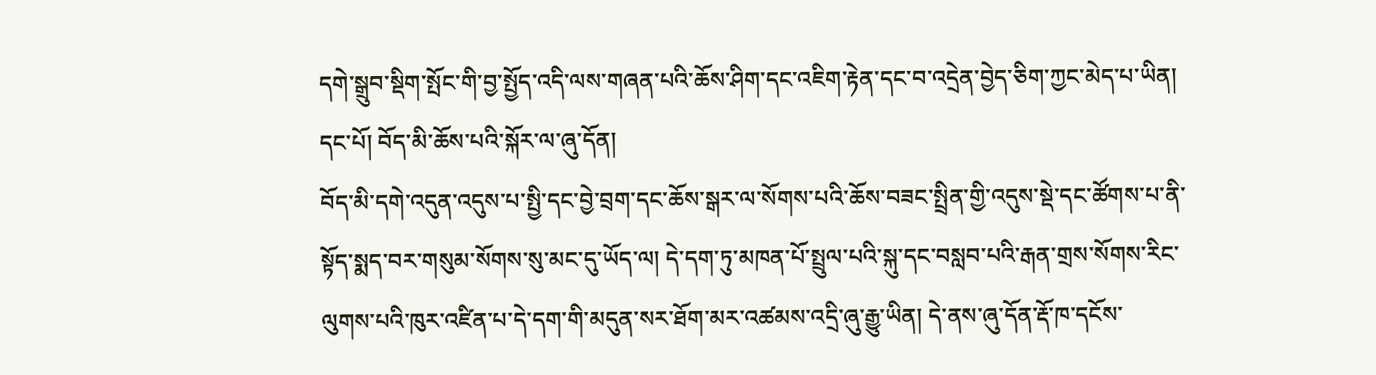དགེ་སྒྲུབ་སྡིག་སྤོང་གི་བྱ་སྤྱོད་འདི་ལས་གཞན་པའི་ཆོས་ཤིག་དང་འཇིག་རྟེན་དང་བ་འདྲེན་བྱེད་ཅིག་ཀྱང་མེད་པ་ཡིན།
དང་པོ། བོད་མི་ཆོས་པའི་སྐོར་ལ་ཞུ་དོན།
བོད་མི་དགེ་འདུན་འདུས་པ་སྤྱི་དང་བྱེ་བྲག་དང་ཆོས་སྒར་ལ་སོགས་པའི་ཆོས་བཟང་སྤྲིན་གྱི་འདུས་སྡེ་དང་ཚོགས་པ་ནི་སྟོད་སྨད་བར་གསུམ་སོགས་སུ་མང་དུ་ཡོད་ལ། དེ་དག་ཏུ་མཁན་པོ་སྤྲུལ་པའི་སྐུ་དང་བསླབ་པའི་རྒན་གྲས་སོགས་རིང་ལུགས་པའི་ཁུར་འཛིན་པ་དེ་དག་གི་མདུན་སར་ཐོག་མར་འཚམས་འདྲི་ཞུ་རྒྱུ་ཡིན། དེ་ནས་ཞུ་དོན་རྡོ་ཁ་དངོས་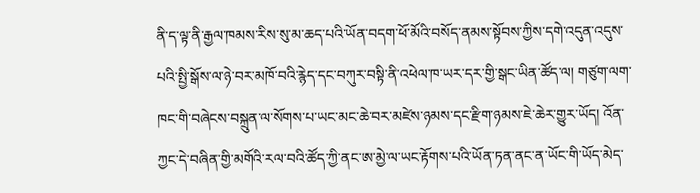ནི་ད་ལྟ་ནི་རྒྱལ་ཁམས་རིས་སུ་མ་ཆད་པའི་ཡོན་བདག་ཕོ་མོའི་བསོད་ནམས་སྟོབས་ཀྱིས་དགེ་འདུན་འདུས་པའི་སྤྱི་སྒོས་ལ་ཉེ་བར་མཁོ་བའི་རྙེད་དང་བཀུར་བསྟི་ནི་འཕེལ་ཁ་ཡར་དར་གྱི་སྒང་ཡིན་ཚོད་ལ། གཙུག་ལག་ཁང་གི་བཞེངས་བསྐྲུན་ལ་སོགས་པ་ཡང་མང་ཆེ་བར་མཛེས་ཉམས་དང་རྫིག་ཉམས་ཇེ་ཆེར་གྱུར་ཡོད། འོན་ཀྱང་དེ་བཞིན་གྱི་མགོའི་རལ་བའི་ཚོད་ཀྱི་ནང་ཨ་མྱེ་ལ་ཡང་རྟོགས་པའི་ཡོན་ཏན་ནང་ན་ཡོང་གི་ཡོད་མེད་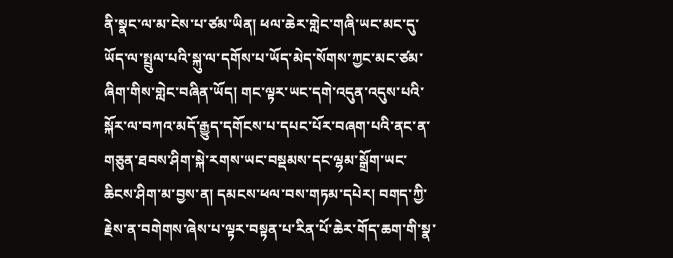ནི་སྣང་ལ་མ་ངེས་པ་ཙམ་ཡིན། ཕལ་ཆེར་གླེང་གཞི་ཡང་མང་དུ་ཡོད་ལ་སྤྲུལ་པའི་སྐུ་ལ་དགོས་པ་ཡོད་མེད་སོགས་ཀྱང་མང་ཙམ་ཞིག་གིས་གླེང་བཞིན་ཡོད། གང་ལྟར་ཡང་དགེ་འདུན་འདུས་པའི་སྐོར་ལ་བཀའ་མདོ་རྒྱུད་དགོངས་པ་དཔང་པོར་བཞག་པའི་ནང་ན་གཅུན་ཐབས་ཤིག་སྐེ་རགས་ཡང་བསྡམས་དང་ལྷམ་སྒྲོག་ཡང་ཆིངས་ཤིག་མ་བྱས་ན། དམངས་ཕལ་བས་གཏམ་དཔེར། བགད་ཀྱི་རྗེས་ན་བགེགས་ཞེས་པ་ལྟར་བསྟན་པ་རིན་པོ་ཆེར་གོད་ཆག་གི་སྣ་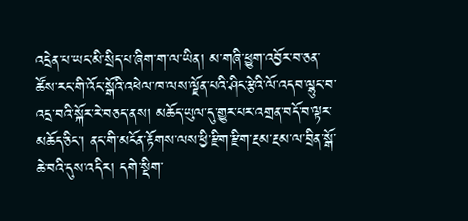འདྲེན་པ་ཡང་མི་སྲིད་པ་ཞིག་ག་ལ་ཡིན། མ་གཞི་ཕྱུག་འབྱོར་བ་ཅན་ཚོས་རང་གི་འོང་སྒོའི་འཕེལ་ཁ་ལས་ལྗོན་པའི་ཤིང་རྩེའི་ལོ་འདབ་ལྷུང་བ་འདྲ་བའི་སྐོར་རེ་བཅད་ནས། མཆོད་ཡུལ་དུ་གྱུར་པར་འགྲན་བདོ་བ་ལྟར་མཆོད་ཅིང་། ནང་གི་མངོན་རྟོགས་ལས་ཕྱི་རྫིག་རྫིག་རྔམ་རྔམ་ལ་བྲིན་སྒོ་ཆེ་བའི་དུས་འདིར། དགེ་སྡིག་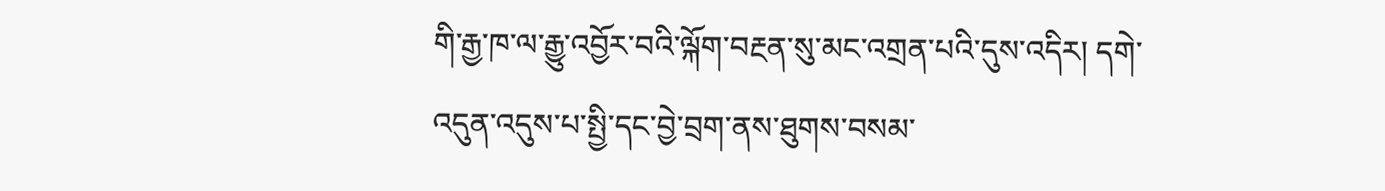གི་རྒྱ་ཁ་ལ་རྒྱུ་འབྱོར་བའི་ལྐོག་བརྔན་སུ་མང་འགྲན་པའི་དུས་འདིར། དགེ་འདུན་འདུས་པ་སྤྱི་དང་བྱེ་བྲག་ནས་ཐུགས་བསམ་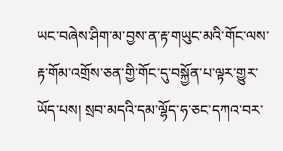ཡང་བཞེས་ཤིག་མ་བྱས་ན་རྟ་གཡུང་མའི་གོང་ལས་རྟ་གོམ་འགྲོས་ཅན་གྱི་གོང་དུ་བསྐྱོན་པ་ལྟར་གྱུར་ཡོད་པས། སྲབ་མདའི་དམ་ལྷོད་ཧ་ཅང་དཀའ་བར་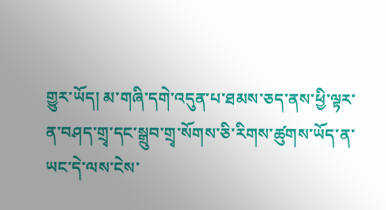གྱུར་ཡོད། མ་གཞི་དགེ་འདུན་པ་ཐམས་ཅད་ནས་ཕྱི་ལྟར་ན་བཤད་གྲྭ་དང་སྒྲུབ་གྲྭ་སོགས་ཅི་རིགས་ཚུགས་ཡོད་ན་ཡང་དེ་ལས་ངེས་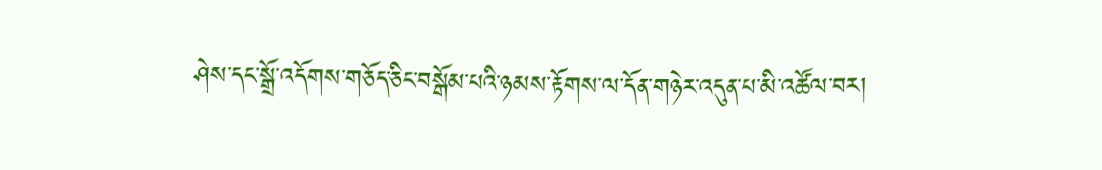ཤེས་དང་སྒྲོ་འདོགས་གཅོད་ཅིང་བསྒོམ་པའི་ཉམས་རྟོགས་ལ་དོན་གཉེར་འདུན་པ་མི་འཚོལ་བར།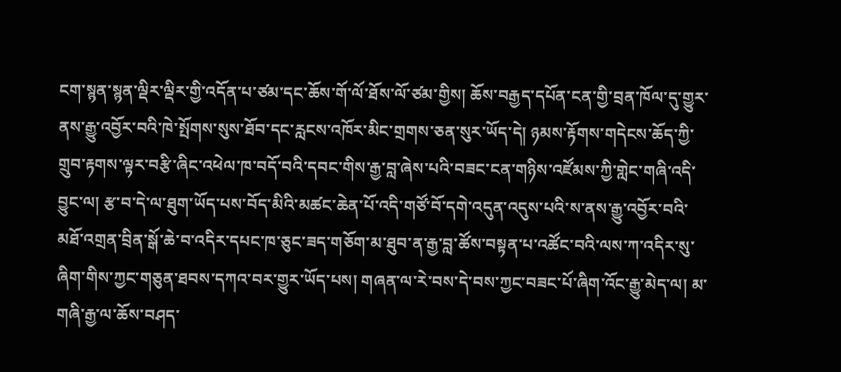ངག་སྙན་སྙན་ལྡིར་ལྡིར་གྱི་འདོན་པ་ཙམ་དང་ཆོས་གོ་ལོ་ཐོས་ལོ་ཙམ་གྱིས། ཆོས་བརྒྱད་དཔོན་ངན་གྱི་བྲན་ཁོལ་དུ་གྱུར་ནས་རྒྱུ་འབྱོར་བའི་ཁེ་སྤོགས་སུས་ཐོབ་དང་རླངས་འཁོར་མིང་གྲགས་ཅན་སུར་ཡོད་དེ། ཉམས་རྟོགས་གདེངས་ཆོད་ཀྱི་གྲུབ་རྟགས་ལྟར་བརྩི་ཞིང་འཕེལ་ཁ་བདོ་བའི་དབང་གིས་རྒྱ་བླ་ཞེས་པའི་བཟང་ངན་གཉིས་འཛོམས་ཀྱི་གླེང་གཞི་འདི་བྱུང་ལ། རྩ་བ་དེ་ལ་ཐུག་ཡོད་པས་བོད་མིའི་མཚང་ཆེན་པོ་འདི་གཙོ་བོ་དགེ་འདུན་འདུས་པའི་ས་ནས་རྒྱུ་འབྱོར་བའི་མཐོ་འགྲན་བྲིན་སྒོ་ཆེ་བ་འདིར་དཔང་ཁ་ཅུང་ཟད་གཅོག་མ་ཐུབ་ན་རྒྱ་བླ་ཚོས་བསྟན་པ་འཚོང་བའི་ལས་ཀ་འདིར་སུ་ཞིག་གིས་ཀྱང་གཅུན་ཐབས་དཀའ་བར་གྱུར་ཡོད་པས། གཞན་ལ་རེ་བས་དེ་བས་ཀྱང་བཟང་པོ་ཞིག་འོང་རྒྱུ་མེད་ལ། མ་གཞི་རྒྱ་ལ་ཆོས་བཤད་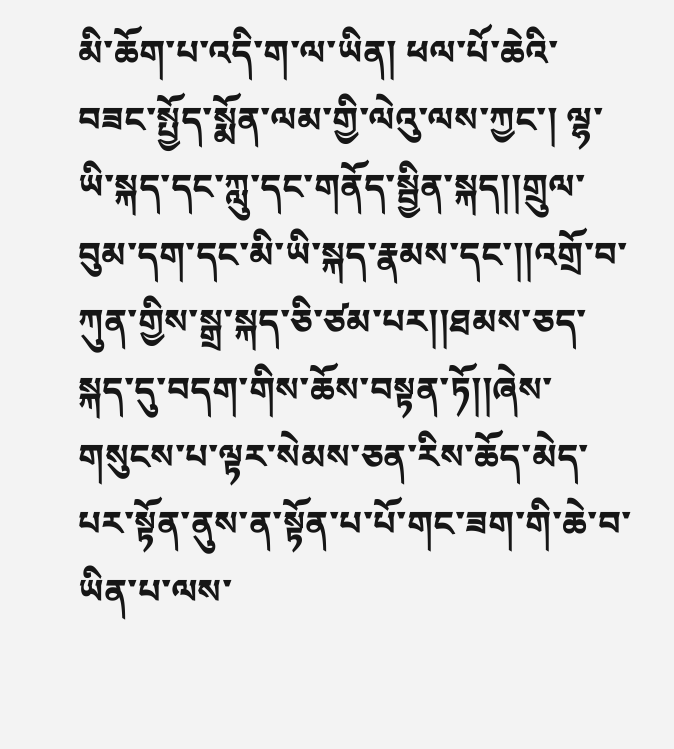མི་ཆོག་པ་འདི་ག་ལ་ཡིན། ཕལ་པོ་ཆེའི་བཟང་སྤྱོད་སྨོན་ལམ་གྱི་ལེའུ་ལས་ཀྱང་། ལྷ་ཡི་སྐད་དང་ཀླུ་དང་གནོད་སྦྱིན་སྐད།།གྲུལ་བུམ་དག་དང་མི་ཡི་སྐད་རྣམས་དང་།།འགྲོ་བ་ཀུན་གྱིས་སྒྲ་སྐད་ཅི་ཙམ་པར།།ཐམས་ཅད་སྐད་དུ་བདག་གིས་ཆོས་བསྟན་ཏོ།།ཞེས་གསུངས་པ་ལྟར་སེམས་ཅན་རིས་ཆོད་མེད་པར་སྟོན་ནུས་ན་སྟོན་པ་པོ་གང་ཟག་གི་ཆེ་བ་ཡིན་པ་ལས་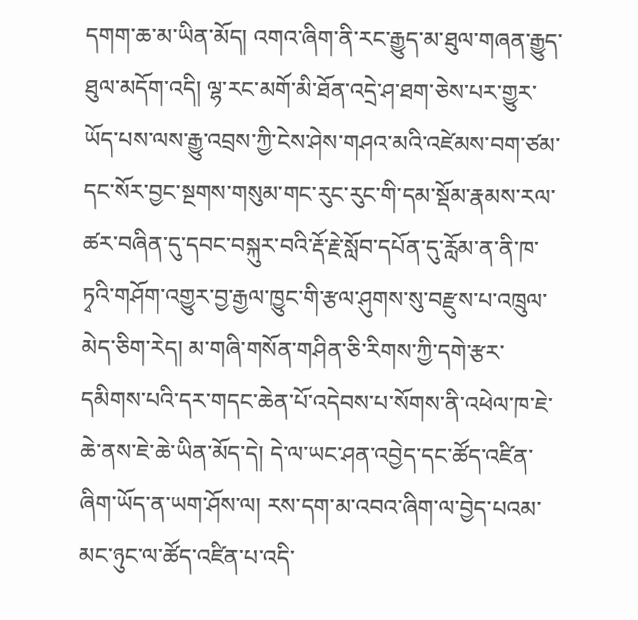དགག་ཆ་མ་ཡིན་མོད། འགའ་ཞིག་ནི་རང་རྒྱུད་མ་ཐུལ་གཞན་རྒྱུད་ཐུལ་མདོག་འདི། ལྷ་རང་མགོ་མི་ཐོན་འདྲེ་ཤ་ཐག་ཅེས་པར་གྱུར་ཡོད་པས་ལས་རྒྱུ་འབྲས་ཀྱི་ངེས་ཤེས་གཤའ་མའི་འཛེམས་བག་ཙམ་དང་སོར་བྱང་སྔགས་གསུམ་གང་རུང་རུང་གི་དམ་སྡོམ་རྣམས་རལ་ཚར་བཞིན་དུ་དབང་བསྐུར་བའི་རྡོ་རྗེ་སློབ་དཔོན་དུ་རློམ་ན་ནི་ཁ་ཏྭའི་གཤོག་འགྱུར་བྱ་རྒྱལ་ཁྱུང་གི་རྩལ་ཤུགས་སུ་བརྫུས་པ་འཁྲུལ་མེད་ཅིག་རེད། མ་གཞི་གསོན་གཤིན་ཅི་རིགས་ཀྱི་དགེ་རྩར་དམིགས་པའི་དར་གདང་ཆེན་པོ་འདེབས་པ་སོགས་ནི་འཕེལ་ཁ་ཇེ་ཆེ་ནས་ཇེ་ཆེ་ཡིན་མོད་དེ། དེ་ལ་ཡང་ཤན་འབྱེད་དང་ཚོད་འཛིན་ཞིག་ཡོད་ན་ཡག་ཤོས་ལ། རས་དག་མ་འབའ་ཞིག་ལ་བྱེད་པའམ་མང་ཉུང་ལ་ཚོད་འཛིན་པ་འདི་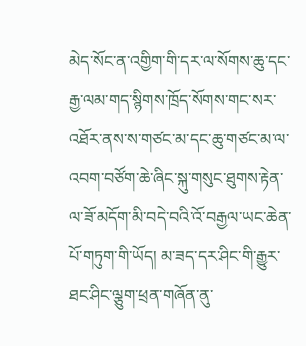མེད་སོང་ན་འགྱིག་གི་དར་ལ་སོགས་ཆུ་དང་རྒྱ་ལམ་གད་སྙིགས་ཁྲོད་སོགས་གང་སར་འཐོར་ནས་ས་གཙང་མ་དང་ཆུ་གཙང་མ་ལ་འབག་བཙོག་ཆེ་ཞིང་སྐུ་གསུང་ཐུགས་རྟེན་ལ་ཟོ་མདོག་མི་བདེ་བའི་འོ་བརྒྱལ་ཡང་ཆེན་པོ་གཏུག་གི་ཡོད། མ་ཟད་དར་ཤིང་གི་རྒྱུར་ཐང་ཤིང་ལྕུག་ཕྲན་གཞོན་ནུ་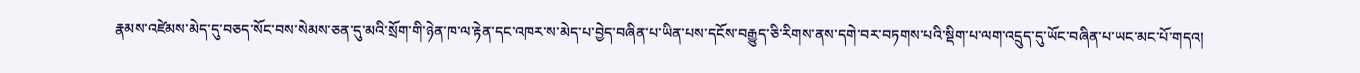རྣམས་འཛེམས་མེད་དུ་བཅད་སོང་བས་སེམས་ཅན་དུ་མའི་སྲོག་གི་ཉེན་ཁ་ལ་རྟེན་དང་འཁར་ས་མེད་པ་བྱེད་བཞིན་པ་ཡིན་པས་དངོས་བརྒྱུད་ཅི་རིགས་ནས་དགེ་བར་བཏགས་པའི་སྡིག་པ་ལག་འདྲུད་དུ་ཡོང་བཞིན་པ་ཡང་མང་པོ་གདའ།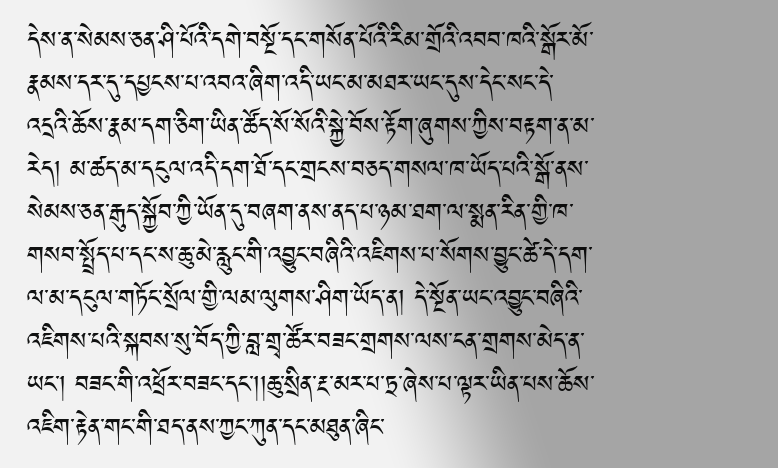དེས་ན་སེམས་ཅན་ཤི་པོའི་དགེ་བསྔོ་དང་གསོན་པོའི་རིམ་གྲོའི་འབབ་ཁའི་སྒོར་མོ་རྣམས་དར་དུ་དཔྱངས་པ་འབའ་ཞིག་འདི་ཡང་མ་མཐར་ཡང་དུས་དེང་སང་དེ་འདྲའི་ཆོས་རྣམ་དག་ཅིག་ཡིན་ཚོད་སོ་སོའི་སྐྱེ་བོས་རྟོག་ཞུགས་ཀྱིས་བརྟག་ན་མ་རེད། མ་ཚད་མ་དངུལ་འདི་དག་ཐོ་དང་གྲངས་བཅད་གསལ་ཁ་ཡོད་པའི་སྒོ་ནས་སེམས་ཅན་རྒུད་སྐྱོབ་ཀྱི་ཡོན་དུ་བཞག་ནས་ནད་པ་ཉམ་ཐག་ལ་སྨན་རིན་གྱི་ཁ་གསབ་སྤྲོད་པ་དང་ས་ཆུ་མེ་རླུང་གི་འབྱུང་བཞིའི་འཇིགས་པ་སོགས་བྱུང་ཚེ་དེ་དག་ལ་མ་དངུལ་གཏོང་སྲོལ་གྱི་ལམ་ལུགས་ཤིག་ཡོད་ན། དེ་སྔོན་ཡང་འབྱུང་བཞིའི་འཇིགས་པའི་སྐབས་སུ་བོད་ཀྱི་བླ་གྲྭ་ཚོར་བཟང་གྲགས་ལས་ངན་གྲགས་མེད་ན་ཡང་། བཟང་གི་འཕྲོར་བཟང་དང་།།ཆུ་སྲིན་རྔ་མར་པ་ཏྲ་ཞེས་པ་ལྟར་ཡིན་པས་ཆོས་འཇིག་རྟེན་གང་གི་ཐད་ནས་ཀྱང་ཀུན་དང་མཐུན་ཞིང་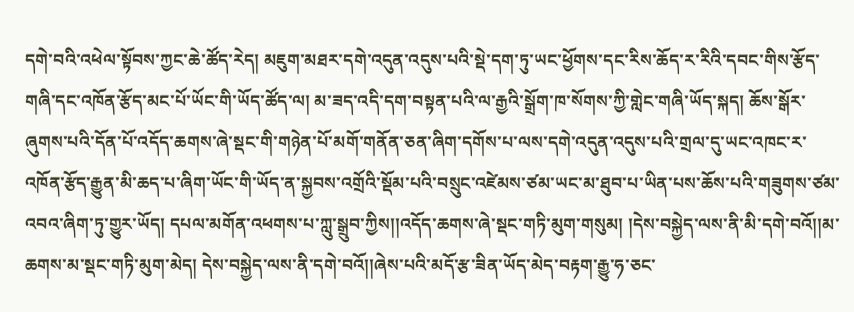དགེ་བའི་འཕེལ་སྟོབས་ཀྱང་ཆེ་ཚོད་རེད། མཇུག་མཐར་དགེ་འདུན་འདུས་པའི་སྡེ་དག་ཏུ་ཡང་ཕྱོགས་དང་རིས་ཆོད་ར་རིའི་དབང་གིས་རྩོད་གཞི་དང་འཁོན་རྩོད་མང་པོ་ཡོང་གི་ཡོད་ཚོད་ལ། མ་ཟད་འདི་དག་བསྟན་པའི་ལ་རྒྱའི་སྒྲོག་ཁ་སོགས་ཀྱི་གླེང་གཞི་ཡོད་སྐད། ཆོས་སྒོར་ཞུགས་པའི་དོན་པོ་འདོད་ཆགས་ཞེ་སྡང་གི་གཉེན་པོ་མགོ་གནོན་ཅན་ཞིག་དགོས་པ་ལས་དགེ་འདུན་འདུས་པའི་གྲལ་དུ་ཡང་འཁང་ར་འཁོན་རྩོད་རྒྱུན་མི་ཆད་པ་ཞིག་ཡོང་གི་ཡོད་ན་སྐྱབས་འགྲོའི་སྡོམ་པའི་བསྲུང་འཛེམས་ཙམ་ཡང་མ་ཐུབ་པ་ཡིན་པས་ཆོས་པའི་གཟུགས་ཙམ་འབའ་ཞིག་ཏུ་གྱུར་ཡོད། དཔལ་མགོན་འཕགས་པ་ཀླུ་སྒྲུབ་ཀྱིས།།འདོད་ཆགས་ཞེ་སྡང་གཏི་མུག་གསུམ། །དེས་བསྐྱེད་ལས་ནི་མི་དགེ་བའོ།།མ་ཆགས་མ་སྡང་གཏི་མུག་མེད། དེས་བསྐྱེད་ལས་ནི་དགེ་བའོ།།ཞེས་པའི་མདོ་རྩ་ཟིན་ཡོད་མེད་བརྟག་རྒྱུ་ཧ་ཅང་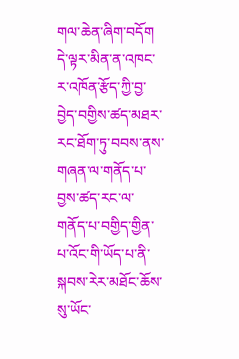གལ་ཆེན་ཞིག་བདོག དེ་ལྟར་མིན་ན་འཁང་ར་འཁོན་རྩོད་ཀྱི་བྱ་བྱེད་བགྱིས་ཚད་མཐར་རང་ཐོག་ཏུ་བབས་ནས་གཞན་ལ་གནོད་པ་བྱས་ཚད་རང་ལ་གནོད་པ་བགྱིད་གྱིན་པ་འོང་གི་ཡོད་པ་ནི་སྐབས་རེར་མཐོང་ཆོས་སུ་ཡོང་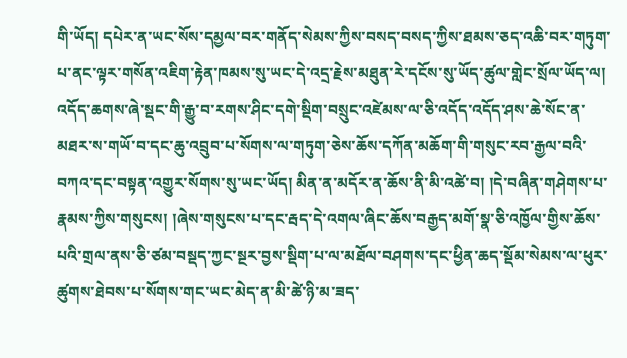གི་ཡོད། དཔེར་ན་ཡང་སོས་དམྱལ་བར་གནོད་སེམས་ཀྱིས་བསད་བསད་ཀྱིས་ཐམས་ཅད་འཆི་བར་གཏུག་པ་ནང་ལྟར་གསོན་འཇིག་རྟེན་ཁམས་སུ་ཡང་དེ་འདྲ་རྗེས་མཐུན་རེ་དངོས་སུ་ཡོད་ཚུལ་གླེང་སྲོལ་ཡོད་ལ། འདོད་ཆགས་ཞེ་སྡང་གི་རྒྱུ་བ་རགས་ཤིང་དགེ་སྡིག་བསྲུང་འཛེམས་ལ་ཅི་འདོད་འདོད་ཤས་ཆེ་སོང་ན་མཐར་ས་གཡོ་བ་དང་ཆུ་འབྲུབ་པ་སོགས་ལ་གཏུག་ཅེས་ཆོས་དཀོན་མཆོག་གི་གསུང་རབ་རྒྱལ་བའི་བཀའ་དང་བསྟན་འགྱུར་སོགས་སུ་ཡང་ཡོད། མིན་ན་མདོར་ན་ཆོས་ནི་མི་འཚེ་བ། །དེ་བཞིན་གཤེགས་པ་རྣམས་ཀྱིས་གསུངས། །ཞེས་གསུངས་པ་དང་རྦད་དེ་འགལ་ཞིང་ཆོས་བརྒྱད་མགོ་སྣ་ཅི་འཁྱོལ་གྱིས་ཆོས་པའི་གྲལ་ནས་ཅི་ཙམ་བསྡད་ཀྱང་སྔར་བྱས་སྡིག་པ་ལ་མཐོལ་བཤགས་དང་ཕྱིན་ཆད་སྡོམ་སེམས་ལ་ཕུར་ཚུགས་ཐེབས་པ་སོགས་གང་ཡང་མེད་ན་མི་ཚེ་ཉི་མ་ཟད་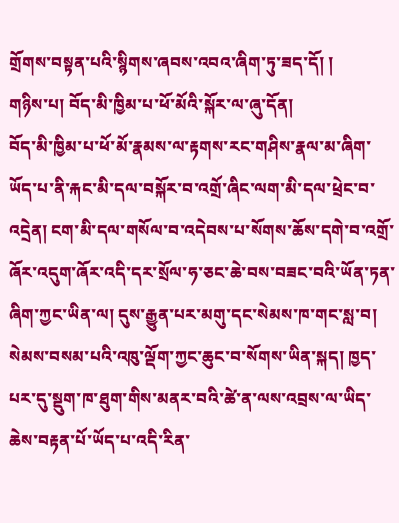གྲོགས་བསྟན་པའི་སྙིགས་ཞབས་འབའ་ཞིག་ཏུ་ཟད་དོ། །
གཉིས་པ། བོད་མི་ཁྱིམ་པ་ཕོ་མོའི་སྐོར་ལ་ཞུ་དོན།
བོད་མི་ཁྱིམ་པ་ཕོ་མོ་རྣམས་ལ་རྟགས་རང་གཤིས་རྣལ་མ་ཞིག་ཡོད་པ་ནི་རྐང་མི་དལ་བསྐོར་བ་འགྲོ་ཞིང་ལག་མི་དལ་ཕྲེང་བ་འདྲེན། ངག་མི་དལ་གསོལ་བ་འདེབས་པ་སོགས་ཆོས་དགེ་བ་འགྲོ་ཞོར་འདུག་ཞོར་འདི་དར་སྲོལ་ཧ་ཅང་ཆེ་བས་བཟང་བའི་ཡོན་ཏན་ཞིག་ཀྱང་ཡིན་ལ། དུས་རྒྱུན་པར་མགུ་དང་སེམས་ཁ་གང་སླ་བ། སེམས་བསམ་པའི་འཁུ་ལྡོག་ཀྱང་ཆུང་བ་སོགས་ཡིན་སྐད། ཁྱད་པར་དུ་སྡུག་ཁ་ཐུག་གིས་མནར་བའི་ཚེ་ན་ལས་འབྲས་ལ་ཡིད་ཆེས་བརྟན་པོ་ཡོད་པ་འདི་རིན་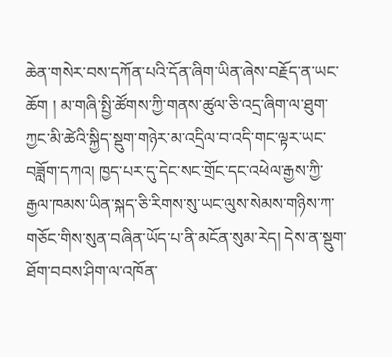ཆེན་གསེར་བས་དཀོན་པའི་དོན་ཞིག་ཡིན་ཞེས་བརྗོད་ན་ཡང་ཆོག ། མ་གཞི་སྤྱི་ཚོགས་ཀྱི་གནས་ཚུལ་ཅི་འདྲ་ཞིག་ལ་ཐུག་ཀྱང་མི་ཚེའི་སྐྱིད་སྡུག་གཉེར་མ་འདྲིལ་བ་འདི་གང་ལྟར་ཡང་བཟློག་དཀའ། ཁྱད་པར་དུ་དེང་སང་གྲོང་དང་འཕེལ་རྒྱས་ཀྱི་རྒྱལ་ཁམས་ཡིན་སྐད་ཅི་རིགས་སུ་ཡང་ལུས་སེམས་གཉིས་ཀ་གཅོང་གིས་སུན་བཞིན་ཡོད་པ་ནི་མངོན་སུམ་རེད། དེས་ན་སྡུག་ཐོག་བབས་ཤིག་ལ་འཁོན་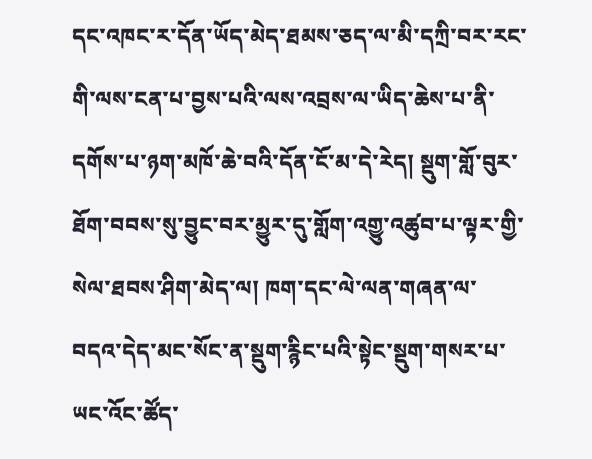དང་འཁང་ར་དོན་ཡོད་མེད་ཐམས་ཅད་ལ་མི་དཀྲི་བར་རང་གི་ལས་ངན་པ་བྱས་པའི་ལས་འབྲས་ལ་ཡིད་ཆེས་པ་ནི་དགོས་པ་ཉག་མཁོ་ཆེ་བའི་དོན་ངོ་མ་དེ་རེད། སྡུག་གློ་བུར་ཐོག་བབས་སུ་བྱུང་བར་མྱུར་དུ་གློག་འགྱུ་འཚུབ་པ་ལྟར་གྱི་སེལ་ཐབས་ཤིག་མེད་ལ། ཁག་དང་ལེ་ལན་གཞན་ལ་བདའ་དེད་མང་སོང་ན་སྡུག་རྙིང་པའི་སྟེང་སྡུག་གསར་པ་ཡང་འོང་ཚོད་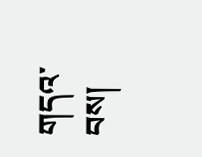གདའ་བས།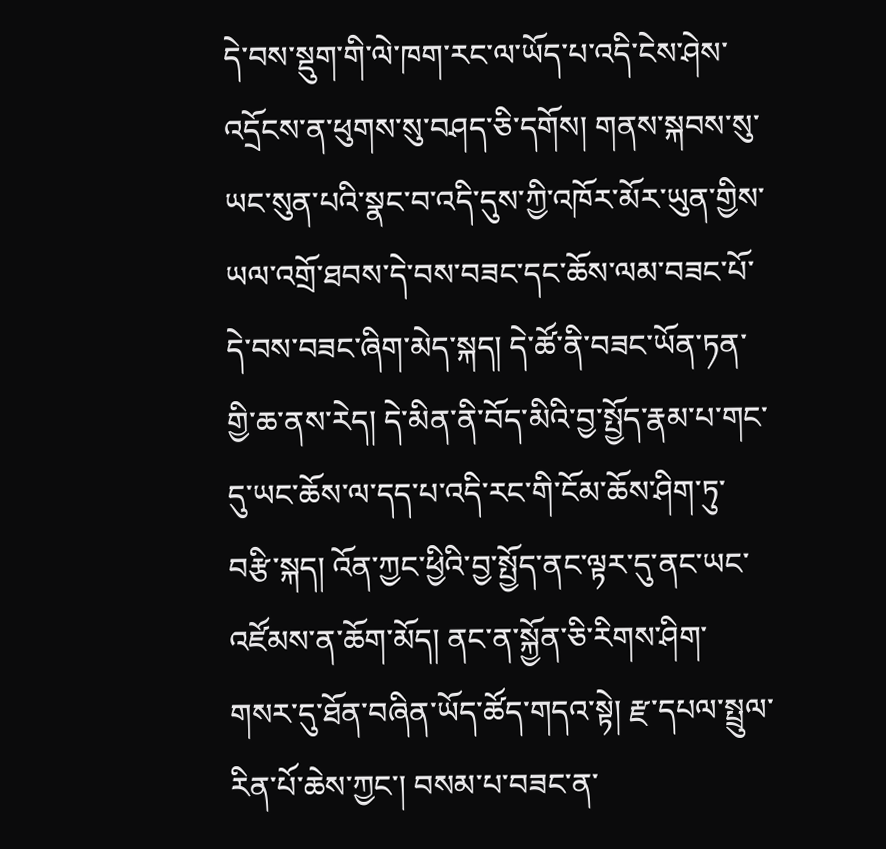དེ་བས་སྡུག་གི་ལེ་ཁག་རང་ལ་ཡོད་པ་འདི་ངེས་ཤེས་འདྲོངས་ན་ཕུགས་སུ་བཤད་ཅི་དགོས། གནས་སྐབས་སུ་ཡང་སུན་པའི་སྣང་བ་འདི་དུས་ཀྱི་འཁོར་མོར་ཡུན་གྱིས་ཡལ་འགྲོ་ཐབས་དེ་བས་བཟང་དང་ཆོས་ལམ་བཟང་པོ་དེ་བས་བཟང་ཞིག་མེད་སྐད། དེ་ཚོ་ནི་བཟང་ཡོན་ཏན་གྱི་ཆ་ནས་རེད། དེ་མིན་ནི་བོད་མིའི་བྱ་སྤྱོད་རྣམ་པ་གང་དུ་ཡང་ཆོས་ལ་དད་པ་འདི་རང་གི་ངོམ་ཆོས་ཤིག་ཏུ་བརྩི་སྐད། འོན་ཀྱང་ཕྱིའི་བྱ་སྤྱོད་ནང་ལྟར་དུ་ནང་ཡང་འཛོམས་ན་ཆོག་མོད། ནང་ན་སྐྱོན་ཅི་རིགས་ཤིག་གསར་དུ་ཐོན་བཞིན་ཡོད་ཚོད་གདའ་སྟེ། རྫ་དཔལ་སྤྲུལ་རིན་པོ་ཆེས་ཀྱང་། བསམ་པ་བཟང་ན་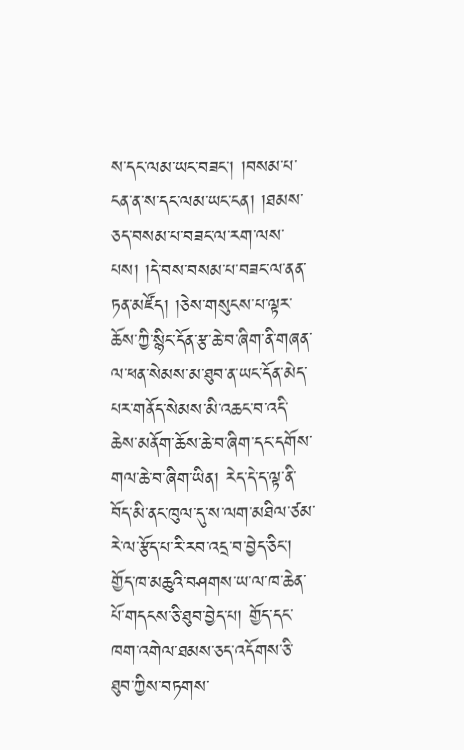ས་དང་ལམ་ཡང་བཟང་། །བསམ་པ་ངན་ན་ས་དང་ལམ་ཡང་ངན། །ཐམས་ཅད་བསམ་པ་བཟང་ལ་རག་ལས་པས། །དེ་བས་བསམ་པ་བཟང་ལ་ནན་ཏན་མཛོད། །ཅེས་གསུངས་པ་ལྟར་ཆོས་ཀྱི་སྙིང་དོན་རྩ་ཆེ་བ་ཞིག་ནི་གཞན་ལ་ཕན་སེམས་མ་ཐུབ་ན་ཡང་དོན་མེད་པར་གནོད་སེམས་མི་འཆང་བ་འདི་ཆེས་མནོག་ཆོས་ཆེ་བ་ཞིག་དང་དགོས་གལ་ཆེ་བ་ཞིག་ཡིན། རེད་དེ་ད་ལྟ་ནི་བོད་མི་ནང་ཁུལ་དུ་ས་ལག་མཐིལ་ཙམ་རེ་ལ་རྩོད་པ་རི་རབ་འདྲ་བ་བྱེད་ཅིང་། གྱོད་ཁ་མཆུའི་བཤགས་ཡ་ལ་ཁ་ཆེན་པོ་གདངས་ཅི་ཐུབ་བྱེད་པ། གྱོད་དང་ཁག་འགེལ་ཐམས་ཅད་འདོགས་ཅི་ཐུབ་ཀྱིས་བཏགས་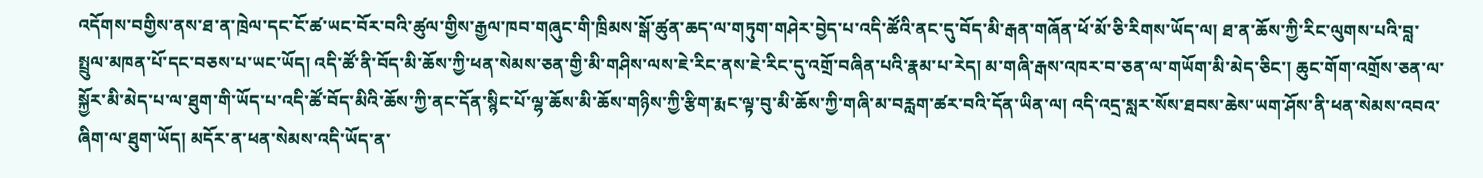འདོགས་བགྱིས་ནས་ཐ་ན་ཁྲེལ་དང་ངོ་ཚ་ཡང་བོར་བའི་ཚུལ་གྱིས་རྒྱལ་ཁབ་གཞུང་གི་ཁྲིམས་སྒོ་ཚུན་ཆད་ལ་གཏུག་གཤེར་བྱེད་པ་འདི་ཚོའི་ནང་དུ་བོད་མི་རྒན་གཞོན་ཕོ་མོ་ཅི་རིགས་ཡོད་ལ། ཐ་ན་ཆོས་ཀྱི་རིང་ལུགས་པའི་བླ་སྤྲུལ་མཁན་པོ་དང་བཅས་པ་ཡང་ཡོད། འདི་ཚོ་ནི་བོད་མི་ཆོས་ཀྱི་ཕན་སེམས་ཅན་གྱི་མི་གཤིས་ལས་ཇེ་རིང་ནས་ཇེ་རིང་དུ་འགྲོ་བཞིན་པའི་རྣམ་པ་རེད། མ་གཞི་རྒས་འཁར་བ་ཅན་ལ་གཡོག་མི་མེད་ཅིང་། ཆུང་གོག་འགྲོས་ཅན་ལ་སྐྱོར་མི་མེད་པ་ལ་ཐུག་གི་ཡོད་པ་འདི་ཚོ་བོད་མིའི་ཆོས་ཀྱི་ནང་དོན་སྙིང་པོ་ལྷ་ཆོས་མི་ཆོས་གཉིས་ཀྱི་རྩིག་རྨང་ལྟ་བུ་མི་ཆོས་ཀྱི་གཞི་མ་བརླག་ཚར་བའི་དོན་ཡིན་ལ། འདི་འདྲ་སླར་སོས་ཐབས་ཆེས་ཡག་ཤོས་ནི་ཕན་སེམས་འབའ་ཞིག་ལ་ཐུག་ཡོད། མདོར་ན་ཕན་སེམས་འདི་ཡོད་ན་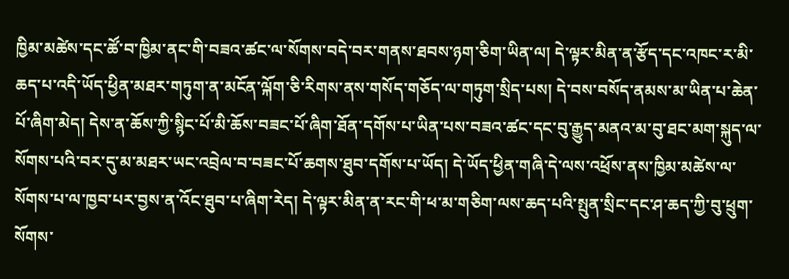ཁྱིམ་མཚེས་དང་ཚོ་བ་ཁྱིམ་ནང་གི་བཟའ་ཚང་ལ་སོགས་བདེ་བར་གནས་ཐབས་ཉག་ཅིག་ཡིན་ལ། དེ་ལྟར་མིན་ན་རྩོད་དང་འཁང་ར་མི་ཆད་པ་འདི་ཡོད་ཕྱིན་མཐར་གཏུག་ན་མངོན་ལྐོག་ཅི་རིགས་ནས་གསོད་གཅོད་ལ་གཏུག་སྲིད་པས། དེ་བས་བསོད་ནམས་མ་ཡིན་པ་ཆེན་པོ་ཞིག་མེད། དེས་ན་ཆོས་ཀྱི་སྙིང་པོ་མི་ཆོས་བཟང་པོ་ཞིག་ཐོན་དགོས་པ་ཡིན་པས་བཟའ་ཚང་དང་བུ་རྒྱུད་མནའ་མ་བུ་ཐང་མག་སྐུད་ལ་སོགས་པའི་བར་དུ་མ་མཐར་ཡང་འབྲེལ་བ་བཟང་པོ་ཆགས་ཐུབ་དགོས་པ་ཡོད། དེ་ཡོད་ཕྱིན་གཞི་དེ་ལས་འཕྲོས་ནས་ཁྱིམ་མཚེས་ལ་སོགས་པ་ལ་ཁྱབ་པར་བྱས་ན་འོང་ཐུབ་པ་ཞིག་རེད། དེ་ལྟར་མིན་ན་རང་གི་ཕ་མ་གཅིག་ལས་ཆད་པའི་སྤུན་སྲིང་དང་ཤ་ཆད་ཀྱི་བུ་ཕྲུག་སོགས་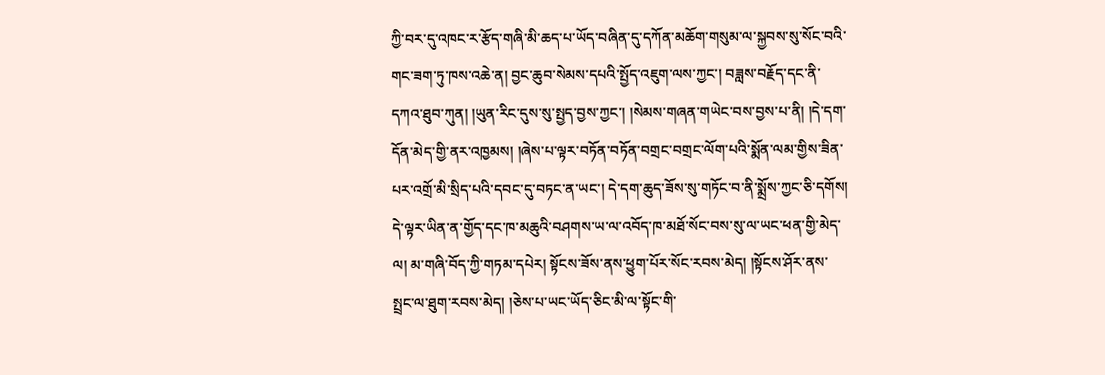ཀྱི་བར་དུ་འཁང་ར་རྩོད་གཞི་མི་ཆད་པ་ཡོད་བཞིན་དུ་དཀོན་མཆོག་གསུམ་ལ་སྐྱབས་སུ་སོང་བའི་གང་ཟག་ཏུ་ཁས་འཆེ་ན། བྱང་ཆུབ་སེམས་དཔའི་སྤྱོད་འཇུག་ལས་ཀྱང་། བཟླས་བརྗོད་དང་ནི་དཀའ་ཐུབ་ཀུན། །ཡུན་རིང་དུས་སུ་སྤྱད་བྱས་ཀྱང་། །སེམས་གཞན་གཡེང་བས་བྱས་པ་ནི། །དེ་དག་དོན་མེད་གྱི་ནར་འཁྱམས། །ཞེས་པ་ལྟར་བཏོན་བཏོན་བགྲང་བགྲང་ལོག་པའི་སྨོན་ལམ་གྱིས་ཟིན་པར་འགྲོ་མི་སྲིད་པའི་དབང་དུ་བཏང་ན་ཡང་། དེ་དག་ཆུད་ཟོས་སུ་གཏོང་བ་ནི་སྨྲོས་ཀྱང་ཅི་དགོས། དེ་ལྟར་ཡིན་ན་གྱོད་དང་ཁ་མཆུའི་བཤགས་ཡ་ལ་འབོད་ཁ་མཐོ་སོང་བས་སུ་ལ་ཡང་ཕན་གྱི་མེད་ལ། མ་གཞི་བོད་ཀྱི་གཏམ་དཔེར། སྟོངས་ཟོས་ནས་ཕྱུག་པོར་སོང་རབས་མེད། །སྟོངས་ཤོར་ནས་སྤྲང་ལ་ཐུག་རབས་མེད། །ཅེས་པ་ཡང་ཡོད་ཅིང་མི་ལ་སྟོང་གི་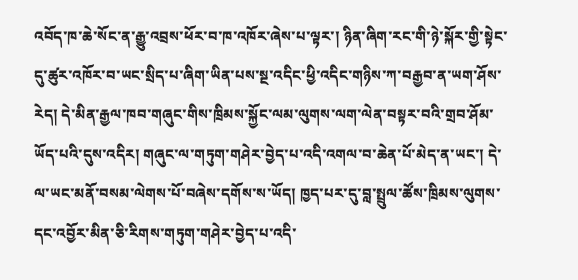འབོད་ཁ་ཆེ་སོང་ན་རྒྱུ་འབྲས་ཕོར་བ་ཁ་འཁོར་ཞེས་པ་ལྟར་། ཉིན་ཞིག་རང་གི་ཉེ་སྐོར་གྱི་སྟེང་དུ་ཚུར་འཁོར་བ་ཡང་སྲིད་པ་ཞིག་ཡིན་པས་སྔ་འདིང་ཕྱི་འདིང་གཉིས་ཀ་བརྒྱབ་ན་ཡག་ཤོས་རེད། དེ་མིན་རྒྱལ་ཁབ་གཞུང་གིས་ཁྲིམས་སྐྱོང་ལམ་ལུགས་ལག་ལེན་བསྟར་བའི་གྲབ་ཤོམ་ཡོད་པའི་དུས་འདིར། གཞུང་ལ་གཏུག་གཤེར་བྱེད་པ་འདི་འགལ་བ་ཆེན་པོ་མེད་ན་ཡང་། དེ་ལ་ཡང་མནོ་བསམ་ལེགས་པོ་བཞེས་དགོས་ས་ཡོད། ཁྱད་པར་དུ་བླ་སྤྲུལ་ཚོས་ཁྲིམས་ལུགས་དང་འབྱོར་མིན་ཅི་རིགས་གཏུག་གཤེར་བྱེད་པ་འདི་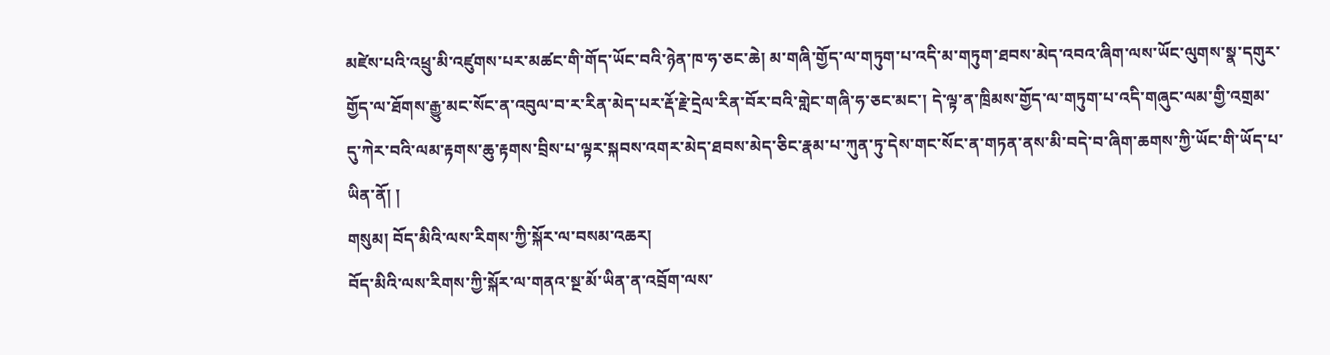མཛེས་པའི་འཕྲུ་མི་འཛུགས་པར་མཚང་གི་གོད་ཡོང་བའི་ཉེན་ཁ་ཧ་ཅང་ཆེ། མ་གཞི་གྱོད་ལ་གཏུག་པ་འདི་མ་གཏུག་ཐབས་མེད་འབའ་ཞིག་ལས་ཡོང་ལུགས་སྣ་དགུར་གྱོད་ལ་ཐོགས་རྒྱུ་མང་སོང་ན་འབུལ་བ་ར་རིན་མེད་པར་རྡོ་རྗེ་དྲེལ་རིན་བོར་བའི་གླེང་གཞི་ཧ་ཅང་མང་། དེ་ལྟ་ན་ཁྲིམས་གྱོད་ལ་གཏུག་པ་འདི་གཞུང་ལམ་གྱི་འགྲམ་དུ་ཀེར་བའི་ལམ་རྟགས་ཆུ་རྟགས་བྲིས་པ་ལྟར་སྐབས་འགར་མེད་ཐབས་མེད་ཅིང་རྣམ་པ་ཀུན་ཏུ་དེས་གང་སོང་ན་གཏན་ནས་མི་བདེ་བ་ཞིག་ཆགས་ཀྱི་ཡོང་གི་ཡོད་པ་ཡིན་ནོ། །
གསུམ། བོད་མིའི་ལས་རིགས་ཀྱི་སྐོར་ལ་བསམ་འཆར།
བོད་མིའི་ལས་རིགས་ཀྱི་སྐོར་ལ་གནའ་སྔ་མོ་ཡིན་ན་འབྲོག་ལས་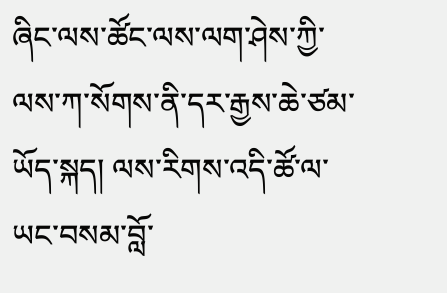ཞིང་ལས་ཚོང་ལས་ལག་ཤེས་ཀྱི་ལས་ཀ་སོགས་ནི་དར་རྒྱས་ཆེ་ཙམ་ཡོད་སྐད། ལས་རིགས་འདི་ཚོ་ལ་ཡང་བསམ་བློ་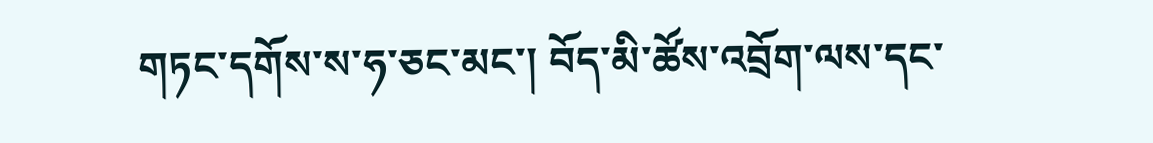གཏང་དགོས་ས་ཧ་ཅང་མང་། བོད་མི་ཚོས་འབྲོག་ལས་དང་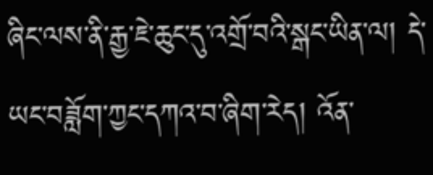ཞིང་ལས་ནི་རྒྱ་ཇེ་ཆུང་དུ་འགྲོ་བའི་སྒང་ཡིན་ལ། དེ་ཡང་བཟློག་ཀྱང་དཀའ་བ་ཞིག་རེད། འོན་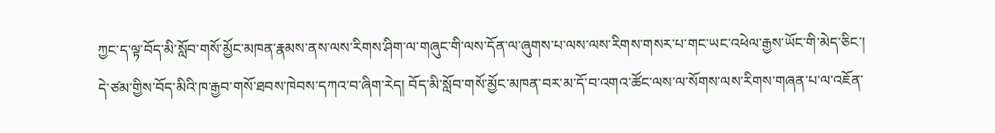ཀྱང་ད་ལྟ་བོད་མི་སློབ་གསོ་མྱོང་མཁན་རྣམས་ནས་ལས་རིགས་ཤིག་ལ་གཞུང་གི་ལས་དོན་ལ་ཞུགས་པ་ལས་ལས་རིགས་གསར་པ་གང་ཡང་འཕེལ་རྒྱས་ཡོང་གི་མེད་ཅིང་། དེ་ཙམ་གྱིས་བོད་མིའི་ཁ་རྒྱབ་གསོ་ཐབས་ཁེབས་དཀའ་བ་ཞིག་རེད། བོད་མི་སློབ་གསོ་མྱོང་མཁན་བར་མ་དོ་བ་འགའ་ཚོང་ལས་ལ་སོགས་ལས་རིགས་གཞན་པ་ལ་འཇོན་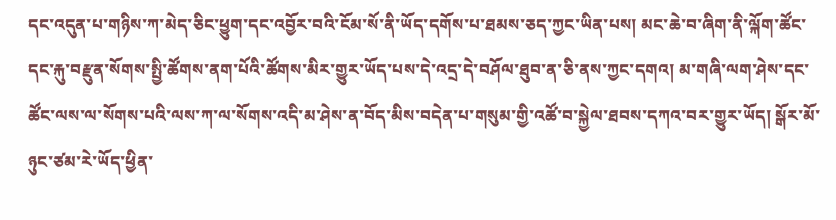དང་འདུན་པ་གཉིས་ཀ་མེད་ཅིང་ཕྱུག་དང་འབྱོར་བའི་ངོམ་སོ་ནི་ཡོད་དགོས་པ་ཐམས་ཅད་ཀྱང་ཡིན་པས། མང་ཆེ་བ་ཞིག་ནི་ལྐོག་ཚོང་དང་རྐུ་བརྫུན་སོགས་སྤྱི་ཚོགས་ནག་པོའི་ཚོགས་མིར་གྱུར་ཡོད་པས་དེ་འདྲ་དེ་བཤོལ་ཐུབ་ན་ཅི་ནས་ཀྱང་དགའ། མ་གཞི་ལག་ཤེས་དང་ཚོང་ལས་ལ་སོགས་པའི་ལས་ཀ་ལ་སོགས་འདི་མ་ཤེས་ན་བོད་མིས་བདེན་པ་གསུམ་གྱི་འཚོ་བ་སྐྱེལ་ཐབས་དཀའ་བར་གྱུར་ཡོད། སྒོར་མོ་ཉུང་ཙམ་རེ་ཡོད་ཕྱིན་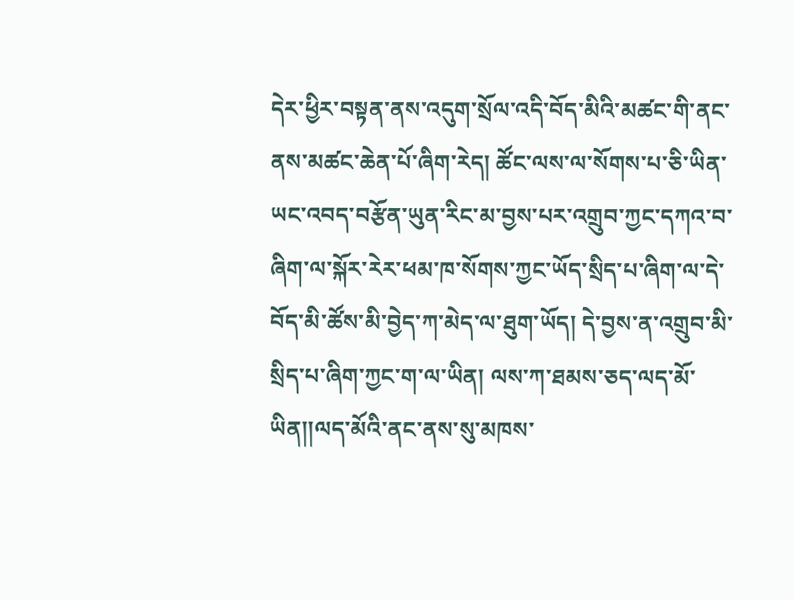དེར་ཕྱིར་བསྟན་ནས་འདུག་སྲོལ་འདི་བོད་མིའི་མཚང་གི་ནང་ནས་མཚང་ཆེན་པོ་ཞིག་རེད། ཚོང་ལས་ལ་སོགས་པ་ཅི་ཡིན་ཡང་འབད་བརྩོན་ཡུན་རིང་མ་བྱས་པར་འགྲུབ་ཀྱང་དཀའ་བ་ཞིག་ལ་སྐོར་རེར་ཕམ་ཁ་སོགས་ཀྱང་ཡོད་སྲིད་པ་ཞིག་ལ་དེ་བོད་མི་ཚོས་མི་བྱེད་ཀ་མེད་ལ་ཐུག་ཡོད། དེ་བྱས་ན་འགྲུབ་མི་སྲིད་པ་ཞིག་ཀྱང་ག་ལ་ཡིན། ལས་ཀ་ཐམས་ཅད་ལད་མོ་ཡིན།།ལད་མོའི་ནང་ནས་སུ་མཁས་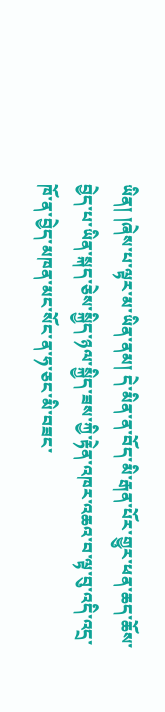ཡིན། །ཞེས་པ་ལྟར་མ་ཡིན་ནམ། དེ་མིན་ན་བོད་མི་རྒན་པོར་གྱུར་ཕན་ཆད་ཆོས་བྱེད་པ་ཡིན་སྐད་ཅེས་སྐྱིད་ཉལ་སྐྱིད་ཟས་ཀྱི་རྟེན་འཁར་འཆའ་བ་ལྟ་བུ་འདི་འདྲ་ཁོ་ན་བྱེད་མཁན་མང་སོང་ན་ཧ་ཅང་མི་བཟང་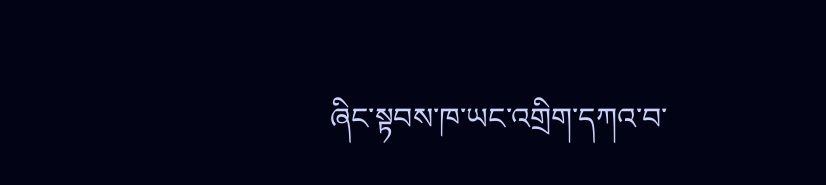ཞིང་སྟབས་ཁ་ཡང་འགྲིག་དཀའ་བ་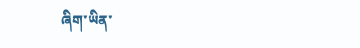ཞིག་ཡིན་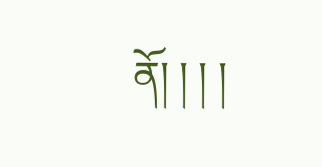ནོ། ། ། །